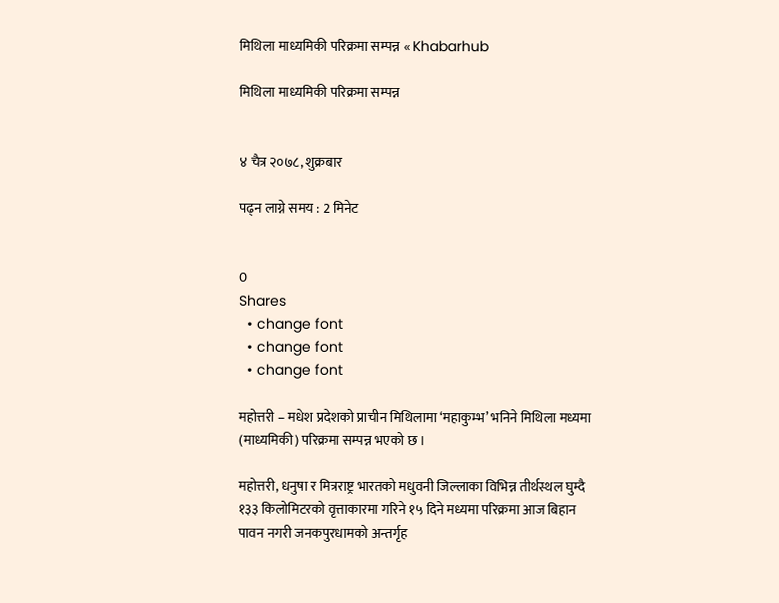मिथिला माध्यमिकी परिक्रमा सम्पन्न « Khabarhub

मिथिला माध्यमिकी परिक्रमा सम्पन्न


४ चैत्र २०७८, शुक्रबार

पढ्न लाग्ने समय : 2 मिनेट


0
Shares
  • change font
  • change font
  • change font

महोत्तरी – मधेश प्रदेशको प्राचीन मिथिलामा ‘महाकुम्भ’ भनिने मिथिला मध्यमा (माध्यमिकी) परिक्रमा सम्पन्न भएको छ ।

महोत्तरी, धनुषा र मित्रराष्ट्र भारतको मधुवनी जिल्लाका विभिन्न तीर्थस्थल घुम्दै १३३ किलोमिटरको वृत्ताकारमा गरिने १५ दिने मध्यमा परिक्रमा आज बिहान पावन नगरी जनकपुरधामको अन्तर्गृह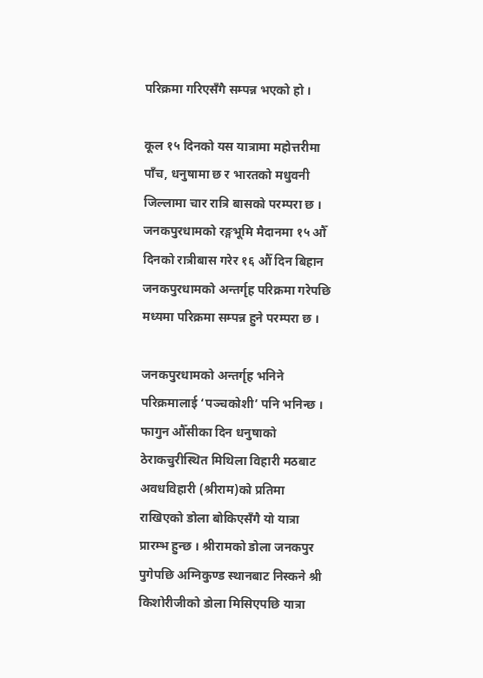परिक्रमा गरिएसँगै सम्पन्न भएको हो ।

कूल १५ दिनको यस यात्रामा महोत्तरीमा पाँच, धनुषामा छ र भारतको मधुवनी जिल्लामा चार रात्रि बासको परम्परा छ । जनकपुरधामको रङ्गभूमि मैदानमा १५ औँ दिनको रात्रीबास गरेर १६ औँ दिन बिहान जनकपुरधामको अन्तर्गृह परिक्रमा गरेपछि मध्यमा परिक्रमा सम्पन्न हुने परम्परा छ ।

जनकपुरधामको अन्तर्गृह भनिने परिक्रमालाई ‘पञ्चकोशी’ पनि भनिन्छ । फागुन औँसीका दिन धनुषाको ठेराकचुरीस्थित मिथिला विहारी मठबाट अवधविहारी (श्रीराम)को प्रतिमा राखिएको डोला बोकिएसँगै यो यात्रा प्रारम्भ हुन्छ । श्रीरामको डोला जनकपुर पुगेपछि अग्निकुण्ड स्थानबाट निस्कने श्री किशोरीजीको डोला मिसिएपछि यात्रा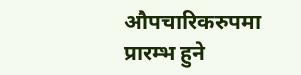औपचारिकरुपमा प्रारम्भ हुने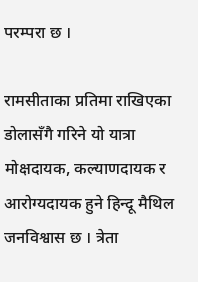परम्परा छ ।

रामसीताका प्रतिमा राखिएका डोलासँगै गरिने यो यात्रा मोक्षदायक, कल्याणदायक र आरोग्यदायक हुने हिन्दू मैथिल जनविश्वास छ । त्रेता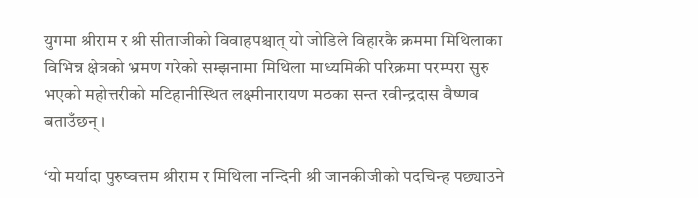युगमा श्रीराम र श्री सीताजीको विवाहपश्चात् यो जोडिले विहारकै क्रममा मिथिलाका विभिन्न क्षेत्रको भ्रमण गरेको सम्झनामा मिथिला माध्यमिकी परिक्रमा परम्परा सुरु भएको महोत्तरीको मटिहानीस्थित लक्ष्मीनारायण मठका सन्त रवीन्द्रदास वैष्णव बताउँछन् ।

‘यो मर्यादा पुरुष्वत्तम श्रीराम र मिथिला नन्दिनी श्री जानकीजीको पदचिन्ह पछ्याउने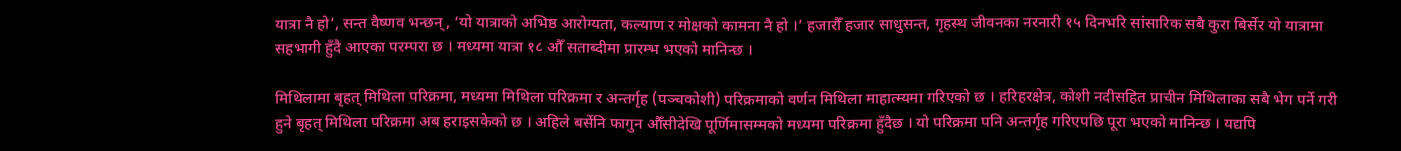यात्रा नै हो’, सन्त वैष्णव भन्छन्, ‘यो यात्राको अभिष्ठ आरोग्यता, कल्याण र मोक्षको कामना नै हो ।’ हजारौँ हजार साधुसन्त, गृहस्थ जीवनका नरनारी १५ दिनभरि सांसारिक सबै कुरा बिर्सेर यो यात्रामा सहभागी हुँदै आएका परम्परा छ । मध्यमा यात्रा १८ औँ सताब्दीमा प्रारम्भ भएको मानिन्छ ।

मिथिलामा बृहत् मिथिला परिक्रमा, मध्यमा मिथिला परिक्रमा र अन्तर्गृह (पञ्चकोशी) परिक्रमाको वर्णन मिथिला माहात्म्यमा गरिएको छ । हरिहरक्षेत्र, कोशी नदीसहित प्राचीन मिथिलाका सबै भेग पर्ने गरी हुने बृहत् मिथिला परिक्रमा अब हराइसकेको छ । अहिले बर्सेनि फागुन औँसीदेखि पूर्णिमासम्मको मध्यमा परिक्रमा हुँदैछ । यो परिक्रमा पनि अन्तर्गृह गरिएपछि पूरा भएको मानिन्छ । यद्यपि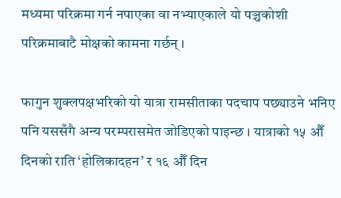मध्यमा परिक्रमा गर्न नपाएका वा नभ्याएकाले यो पञ्चकोशी परिक्रमाबाटै मोक्षको कामना गर्छन् ।

फागुन शुक्लपक्षभरिको यो यात्रा रामसीताका पदचाप पछ्याउने भनिए पनि यससँगै अन्य परम्परासमेत जोडिएको पाइन्छ । यात्राको १५ औँ दिनको राति ‘होलिकादहन’ र १६ औँ दिन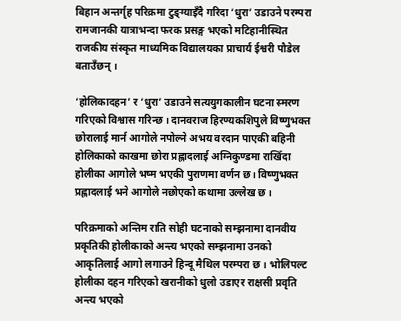बिहान अन्तर्गृह परिक्रमा टुङ्ग्याइँदै गरिदा ‘धुरा’ उडाउने परम्परा रामजानकी यात्राभन्दा फरक प्रसङ्ग भएको मटिहानीस्थित राजकीय संस्कृत माध्यमिक विद्यालयका प्राचार्य ईश्वरी पौडेल बताउँछन् ।

‘होलिकादहन’ र ‘धुरा’ उडाउने सत्ययुगकालीन घटना स्मरण गरिएको विश्वास गरिन्छ । दानवराज हिरण्यकशिपुले विष्णुभक्त छोरालाई मार्न आगोले नपोल्ने अभय वरदान पाएकी बहिनी होलिकाको काखमा छोरा प्रह्लादलाई अग्निकुण्डमा राखिँदा होलीका आगोले भष्म भएकी पुराणमा वर्णन छ। विष्णुभक्त प्रह्लादलाई भने आगोले नछोएको कथामा उल्लेख छ ।

परिक्रमाको अन्तिम राति सोही घटनाको सम्झनामा दानवीय प्रकृतिकी होलीकाको अन्त्य भएको सम्झनामा उनको आकृतिलाई आगो लगाउने हिन्दू मैथिल परम्परा छ । भोलिपल्ट होलीका दहन गरिएको खरानीको धुलो उडाएर राक्षसी प्रवृति अन्त्य भएको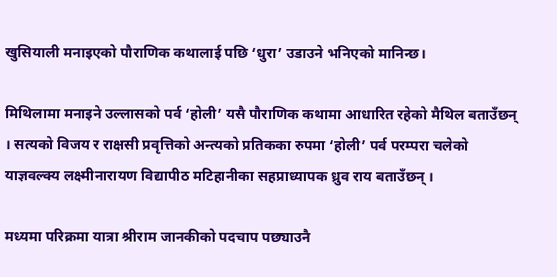खुसियाली मनाइएको पौराणिक कथालाई पछि ‘धुरा’ उडाउने भनिएको मानिन्छ।

मिथिलामा मनाइने उल्लासको पर्व ‘होली’ यसै पौराणिक कथामा आधारित रहेको मैथिल बताउँछन् । सत्यको विजय र राक्षसी प्रवृत्तिको अन्त्यको प्रतिकका रुपमा ‘होली’ पर्व परम्परा चलेको याज्ञवल्क्य लक्ष्मीनारायण विद्यापीठ मटिहानीका सहप्राध्यापक ध्रुव राय बताउँछन् ।

मध्यमा परिक्रमा यात्रा श्रीराम जानकीको पदचाप पछ्याउनै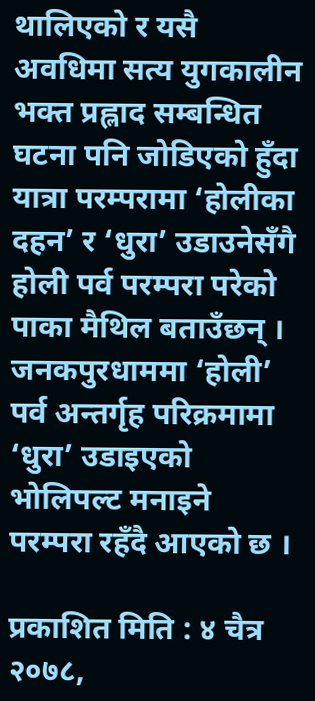थालिएको र यसै अवधिमा सत्य युगकालीन भक्त प्रह्लाद सम्बन्धित घटना पनि जोडिएको हुँदा यात्रा परम्परामा ‘होलीका दहन’ र ‘धुरा’ उडाउनेसँगै होली पर्व परम्परा परेको पाका मैथिल बताउँछन् । जनकपुरधाममा ‘होली’ पर्व अन्तर्गृह परिक्रमामा ‘धुरा’ उडाइएको भोलिपल्ट मनाइने परम्परा रहँदै आएको छ ।

प्रकाशित मिति : ४ चैत्र २०७८,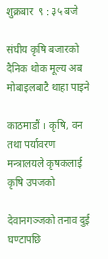शुक्रबार  ९ : ३५ बजे

संघीय कृषि बजारको दैनिक थोक मूल्य अब मोबाइलबाटै थाहा पाइने

काठमाडौं । कृषि, वन तथा पर्यावरण मन्त्रालयले कृषकलाई कृषि उपजको

देवानगञ्जको तनाव दुई घण्टापछि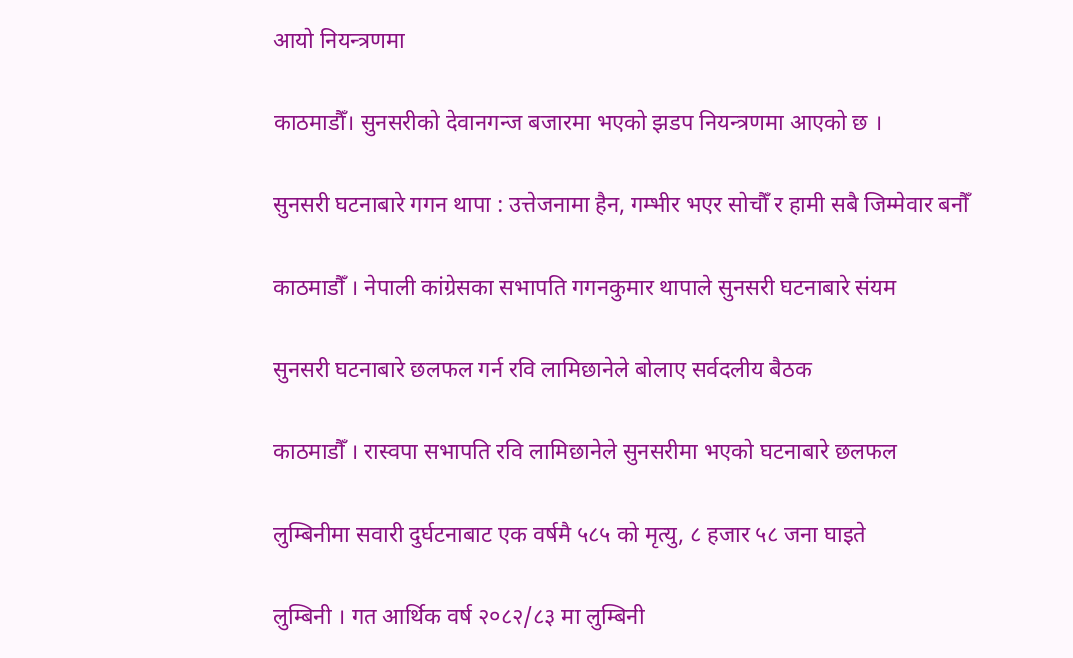आयो नियन्त्रणमा

काठमाडौँ। सुनसरीको देवानगन्ज बजारमा भएको झडप नियन्त्रणमा आएको छ ।

सुनसरी घटनाबारे गगन थापा : उत्तेजनामा हैन, गम्भीर भएर सोचौँ र हामी सबै जिम्मेवार बनौँ

काठमाडौँ । नेपाली कांग्रेसका सभापति गगनकुमार थापाले सुनसरी घटनाबारे संयम

सुनसरी घटनाबारे छलफल गर्न रवि लामिछानेले बोलाए सर्वदलीय बैठक

काठमाडौँ । रास्वपा सभापति रवि लामिछानेले सुनसरीमा भएको घटनाबारे छलफल

लुम्बिनीमा सवारी दुर्घटनाबाट एक वर्षमै ५८५ को मृत्यु, ८ हजार ५८ जना घाइते

लुम्बिनी । गत आर्थिक वर्ष २०८२/८३ मा लुम्बिनी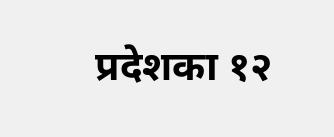प्रदेशका १२